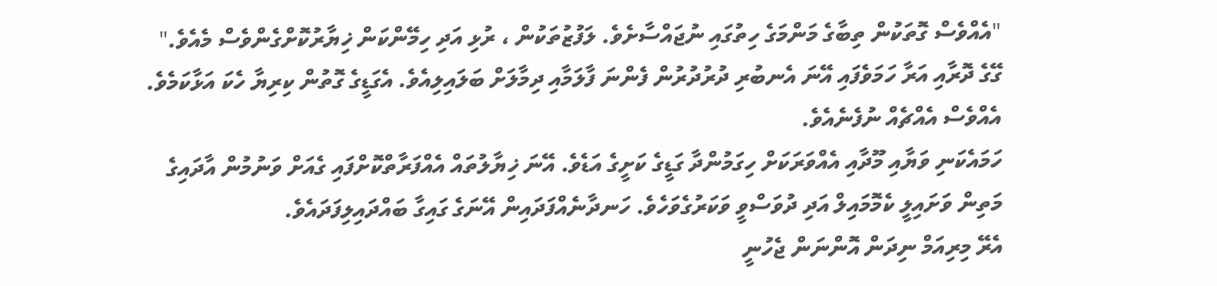"އެއްވެސް ގޮތަކުން ތިބާގެ މަންމަގެ ހިތުގައި ނުޖައްސާށެވެ. ލަފުޒުތަކުން ، ރުޅި އަދި ހިމޭންކަން ޚިޔާރުކޮށްގެންވެސް މެއެވެ."
ގޭގެ ދޮރާއި އަރާ ހަމަވެފައި އޭނަ އެނބުރި ދުރުދުރުން ފެންނަ ފާލަމާއި ދިމާލަށް ބަލައިލިއެވެ. އެގަޑީގެ ގޮތުން ކިރިޔާ ހެކަ އަޅާކަމެވެ.
އެއްވެސް އެއްޗެއް ނުފެނެއެވެ.
ހަމައެކަނި ވަޔާއި މޫދާއި އެއްވަރަކަށް ހިގަމުންދާ ގަޑީގެ ކަށީގެ އަޑެވެ. އޭނަ ޚިޔާލުތައް އެއްފަރާތްކޮށްފައި ގެއަށް ވަނުމުން އާދައިގެ މަތިން ވަށައިލީ ކެމޮމައިލް އަދި ދުވަސްވީ ވަކަރުގެވަހެވެ. ހަނދާނެއްފަދައިން އޭނަގެ ގައިގާ ބައްދައިލިފަދައެވެ.
އެރޭ މިރިއަމް ނިދަން އޮންނަން ޖެހުނީ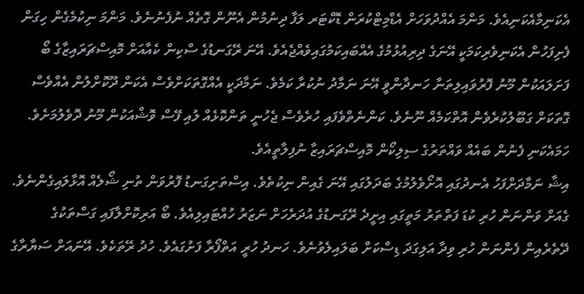އެކަނިމާއެކަނިއެވެ. މަންމަ އެއްދުވަހަށް އެޑްމިޓްކުރަން ޑޮކްޓަރ ލަފާ ދިނުމުން އެނޫން ގޮތެއް ނުފެނުނެވެ. މަންމަ ނިކުމެގެން ހިގަން ފެށިފަހުން އެކަނިވެރިކަމަކީ އޭނަގެ ދިރިއުޅުމުގެ އެއްބައިކަމުގައިވެއްޖެއެވެ. އޭނަ ރޭގަނޑުގެ ސްކިން ކެއާއަށް މޮއިސްޗަރައިޒާގެ ބޯ ފަށަލައަކުން މޫނު ފޮރުވައިލިތަނާ ހަނދާންވީ އޭނަ ނަމާދު ނުކުރާ ކަމެވެ. ނަމާދަކީ އެއްގޮތަކަށްވެސް އެކަން ދޫކޮށްލުން އެއްވެސް ގޮތަކަށް ގަބޫލުކުރެވެން އޮތްކަމެއް ނޫނެވެ. ކަންނެތްވެފައި ހުރެވެސް ޖެހުނީ ތަންކޮޅެއް ލުއި ފޭސް ވޮޝްއަކުން މޫނު ދޮވެލުމަށެވެ. ހަމައެކަނި ފެނުން ބައެއް ވައްތަރުގެ ސިލިކޯން މޮއިސްޗަރައިޒާ ނުފިލާތީއެވެ.
އިޝާ ނަމާދަށްފަހު އެނދުގައި އޮށޯވެލުމުގެ ބަދަލުގައި އޭނަ ގެއިން ނިކުތެވެ. އިސްތަށިގަނޑު ފޮރުވަން ތުނި ޝޯލެއް އޮޅާލައިގެންނެވެ. ގެއަށް ވަންނަން ހުރި ކުޑަ ފަތްތަރު މަތީގައި އިށީދެ ރޭގަނޑުގެ އުދަރެހަށް ނަޒަރު ހުއްޓައިލިއެވެ. ބޯ އަރިކޮށްލާފައި ގަސްތަކުގެ ދޭތެރެއިން ފެންނަން ހުރި ވިދާ އަލިގަދަ ޑިސްކަށް ބަލައިލެވުނެވެ. ހަނދު ހުރީ އަތްފޯރާ ފަށުގައެވެ. ހުދު ރޭތަކެވެ. އޭނައަށް ސަޔާރާގެ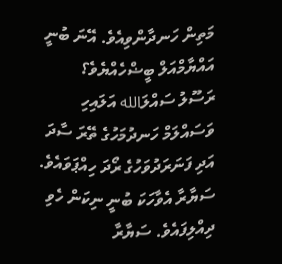މަތިން ހަނދާންވިއެވެ. އޭނަ ބުނީ އައްޔާމްއަލް ބީޟްހެއްޔެވެ؟
ރަސޫލު ސައްލަالله އަލައިހި ވަސައްލަމް ހަނދުމަހުގެ ތޭރަ ސާދަ އަދި ފަނަރަދުވަހުގެ ރޯދަ ހިއްޕަވައެވެ. ސަޔާރާ އެވާހަކަ ބުނީ ނިކަން ހެވި ދިއްލިފައެވެ. ސަޔާރާ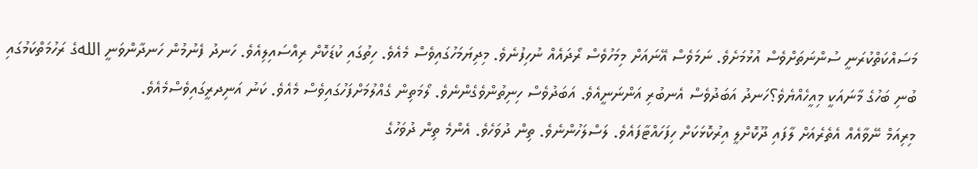މަސައްކަތްކުރަނީ ސުންނަތަށްވެސް އުޅުމަށެވެ. ނަމަވެސް އޭނައަށް މިމަހުވެސް ރޯދައެއް ނުހިފުނެވެ. މިދިޔަމަހުގައިވެސް މެއެވެ. ހިތުގައި ކުޑަކޮށް ރިއްސައިލިއެވެ. ހަނދު ފެނުމުން ހަނދާންވަނީ اللهގެ ރަހުމަތްކަމުގައި ބުނި ބަހުގެ މާނައަކީ މިއީހެއްޔެވެ؟ހަނދު އަބަދުވެސް އެނބުރި އަންނަނީއެވެ. އަބަދުވެސް ހިނިތުންވެގެންނެވެ. ލޯމަތިން ގެއްލުމަށްފަހުގައިވެސް މެއެވެ. ކަނު އަނިދރީގައިވެސްމެއެވެ.
މިރިއަމް ނޭވާއެއް އެތެރެއަށް ލާފައި ދޫކޮށްލީ އިރުކޮޅަކަށް ހިފަހައްޓާފައެވެ. ލަސްލަހުންނެވެ. ތިން ދުވަހެވެ. އެންމެ ތިން ދުވަހުގެ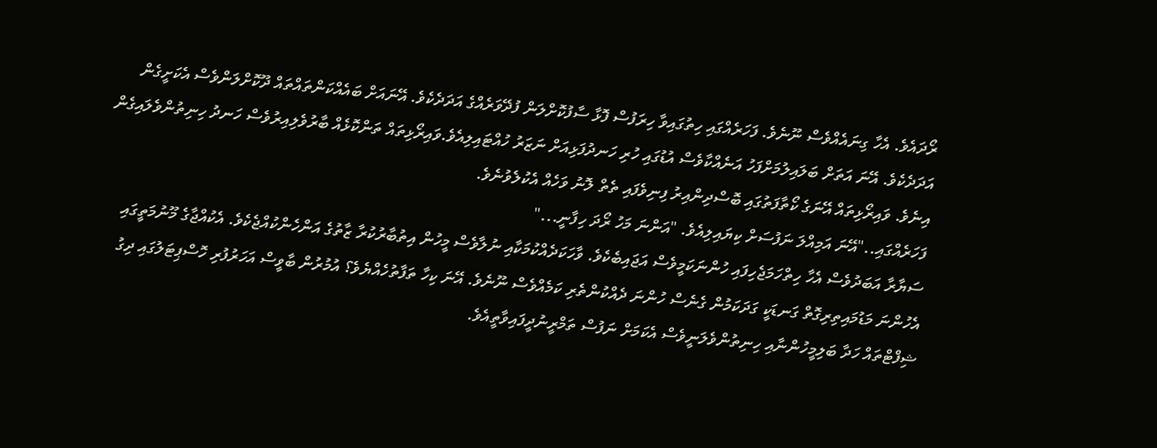ރޯދައެވެ. އެހާ ގިނައެއްވެސް ނޫނެވެ. ފަހަރެއްގައި ހިތުގައިވާ ހިރަފުސް ފޮޅާ ސާފުކޮށްލަން ފުދޭވަރެއްގެ އަދަދެކެވެ. އޭނައަށް ބައެއްކަންތައްތައް ދޫކޮށްލަންވެސް އެކަށީގެން އަދަދެކެވެ. އޭނަ އަތަށް ބަލައިލުމަށްފަހު އަނެއްކާވެސް އުޑުގައި ހުރި ހަނދުފަޅިއަށް ނަޒަރު ހުއްޓައިލިއެވެ.ވައިރޯޅިތައް ތަންކޮޅެއް ބާރުވެލިއިރުވެސް ހަނދު ހިނިތުންވެލައިގެން އިނެވެ. ވައިރޯޅިތައް އޭނަގެ ކޯތާފަތުގައި ބޮސްދިންއިރު ފިނިވެފައި ތެތް ލޮނު ވަހެއް އެކުލެވުނެވެ.
ފަހަރެއްގައި.."އޭނަ އަމިއްލަ ނަފުސަށް ކިޔައިލިއެވެ. "އަންނަ މަހު ރޯދަ ހިފާނީ..."
ސަޔާރާ އަބަދުވެސް އެހާ ހިތްހަމަޖެހިފައި ހުންނަކަމީވެސް އަޖައިބެކެވެ. ވާހަކަދެއްކުމަކާއި ނުލާވެސް މީހުން އިތުބާރުކުރާ ޒާތުގެ އަންހެންކުއްޖެކެވެ. އެކުއްޖާގެ މޫނުމަތީގައި އެހުންނަ މަޑުމައިތިރިގޮތް ގަނޑަކީ ގަދަކަމުން ގެނެސް ހުންނަ ދެއްކުންތެރި ކަމެއްވެސް ނޫނެވެ. އޭނަ ކިހާ ތަފާތުހެއްޔެވެ؟ އުމުރުން ބާވީސް އަހަރުފުރި ހޮސްޕިޓަލުގައި ދިގު ޝިފްޓްތައް ހަދާ ބަލިމީހުންނާއި ހިނިތުންވެލަނީވެސް އެކަމަށް ނަފުސް ތަމްރީނުދީފައިވާތީއެވެ.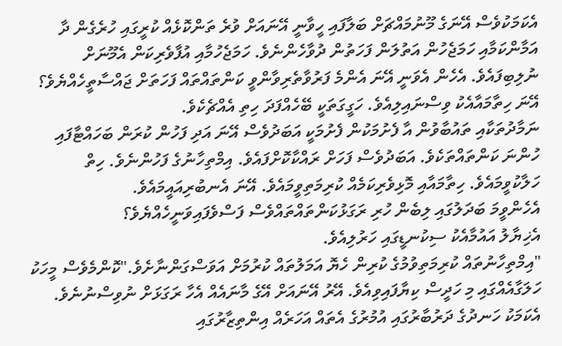އެކަމަކުވެސް އޭނަގެ މޫނުމައްޗަށް ބަލާފައި ހީވާނީ އޭނައަށް ވުރެ ތަންކޮޅެއް ކުރީގައި ހުރެގެން ދާ އަމާންކަމާއި ހަމަޖެހުން އަތުލަން ފަހަތުން ދުވާހެންނެވެ. ހަމަޖެހުމާއި އުފާވެރިކަން އެމޫނަށް ނުލިބިފައެވެ. އެހެން އެވަނީ އޭނަ އެންމެ ފަރުވާތެރިވާންވީ ކަންތައްތައް ފަހަތަށް ޖައްސާތީހެއްޔެވެ؟ އޭނަ ހިތާމައާއެކު ވިސްނައިލިއެވެ. ހަގީގަތަކީ ބޭހެއްފަދަ ހިތި އެއްޗެކެވެ.
ނަމާދުތަކާއި ތައުބާވުން އާ ފެށުމަކުން ފެށުމަކީ އަބަދުވެސް އޭނަ އަދި ފަހުން ކުރަން ބަހައްޓާފައި ހުންނަ ކަންތައްތަކެވެ. އަބަދުވެސް ފަހަށް ރައްކާކޮށްފައެވެ. އިމްތިހާނުގެ ފަހުންނެވެ. ހިތް ހަލާކުވީމައެވެ. ހިތާމައާއި މޮޅިވެރިކަމެއް ކުރިމަތިވީމައެވެ. އޭނަ އެނބުރިއައީމައެވެ.
އެހެންވީމަ ބަދަލުގައި ލިބެން ހުރި ރަގަޅުކަންތައްތައްވެސް ފަސްވެފައިވަނީހެއްޔެވެ؟
އެޚިޔާލު އައުމާއެކު ސިކުނޑީގައި ހަރުލިއެވެ.
"އިމްތިހާނުތައް ކުރިމަތިވުމުގެ ކުރިން ހެޔޮ އަމަލުތައް ކުރުމަށް އަވަސްގަންނާށެވެ."ކޮންމެވެސް މީހަކު ހަލަގާއެއްގައި މި ހަދީސް ކިޔާފައިވިއެވެ. އޭރު އޭނައަށް އޭގެ މާނައެއް އެހާ ރަގަޅަށް ނުވިސްނުނެވެ. އެކަމަކު ހަނދުގެ ދަރުބާރުގައި އުމުރުގެ އެތައް އަހަރެއް އިންތިޒާރުގައި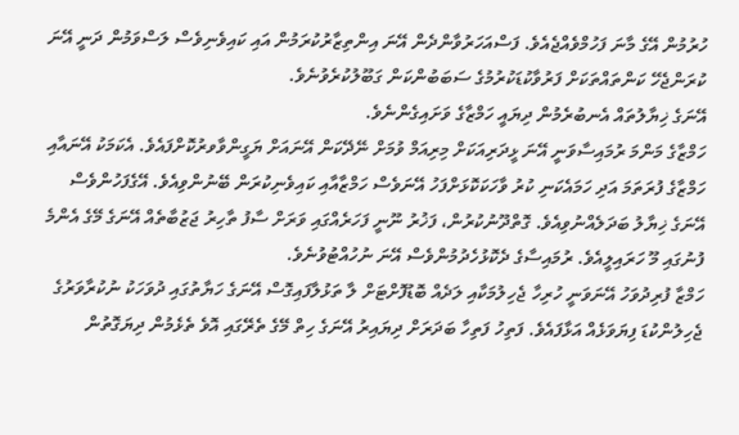ހުރުމުން އޭގެ މާނަ ފަހުމްވެއްޖެއެވެ. ފަސްއަހަރުވާންދެން އޭނަ އިންތިޒާރުކުރަމުން އައި ކައިވެނިވެސް ލަސްވަމުން ދަނީ އޭނަ ކުރަންޖެހޭ ކަންތައްތަކަށް ފަރުވާކުޑަކުރުމުގެ ސަބަބުންކަން ގަބޫލުކުރެވުނެވެ.
އޭނަގެ ޚިޔާލުތައް އެނބުރެމުން ދިޔައީ ހަމްޒާގެ ވަށައިގެންނެވެ.
ހަމްޒާގެ މަންމަ ރުމައިސާވަނީ އޭނަ ޅީދަރިއަކަށް މިރިއަމް ވުމަށް ނޭދޭކަން އޭނައަށް ޔަގީންވާވރުކޮށްފައެވެ. އެކަމަކު އޭނައާއި ހަމްޒާގެ ފުރަތަމަ އަދި ހަމައެކަނި ކުރު ވާހަކަކޮޅަށްފަހު އޭނަވެސް ހަމްޒާއާއި ކައިވެނިކުރަން ބޭނުންވިއެވެ. އޭގެފަހުންވެސް އޭނަގެ ޚިޔާލު ބަދަލެއްނުވިއެވެ. ގޮތްދޫނުކުރުން، ފަޚުރު ނޫނީ ފަހަރެއްގައި ވަރަށް ސާފު ތާހިރު ޖަޒުބާތެއް އޭނަގެ މޭގެ އެންމެ ފުނުގައި މޫ ހަރައިލީއެވެ. ރުމައިސާގެ ދެކޮޅުހެދުމުންވެސް އޭނަ ނުހުއްޓުވުނެވެ.
ހަމްޒާ ފުރިދުވަހު އޭނަވަނީ ހުރިހާ ޖެހިލުމަކާއި ލަދެއް ބޮޑުފޮށްޓަށް ލާ ތަޅުލާފައިގޮސް އޭނަގެ ހަޔާތުގައި ދުވަހަކު ނުކުރާވަރުގެ ޖެހިލުންކުޑަ ފިޔަވަޅެއް އަޅާފައެވެ. ފަތިހު ފަތިހާ ބަދަރަށް ދިޔައިރު އޭނަގެ ހިތް މޭގެ ތެރޭގައި އޮވެ ތެޅެމުން ދިޔަގޮތުން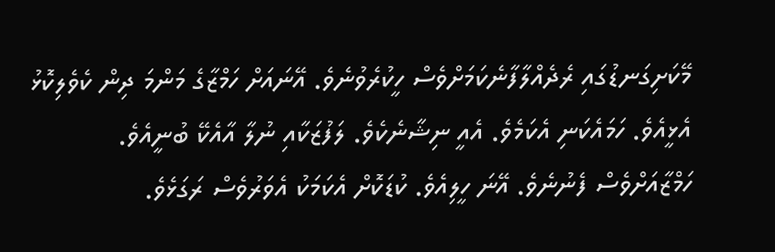މޭކަށިގަނޑުގައި ރެދެއްލާފާނެކަމަށްވެސް ހީކުރެވުނެވެ. އޭނައަށް ހަމްޒާގެ މަންމަ ދިން ކެވެލިކޮޅު އެޅީއެވެ. ހަމައެކަނި އެކަމެވެ. އެއީ ނިޝާނެކެވެ. ލަފުޒަކާއި ނުލާ އާއެކޭ ބުނީއެވެ.
ހަމްޒާއަށްވެސް ފެނުނެވެ. އޭނަ ހީލިއެވެ. ކުޑަކޮށް އެކަމަކު އެވަރުވެސް ރަގަޅެވެ.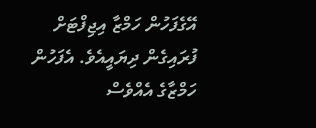އޭގެފަހުން ހަމްޒާ އިޖިފްޓަށް ފުރައިގެން ދިޔައީއެވެ. އެފަހުން ހަމްޒާގެ އެއްވެސް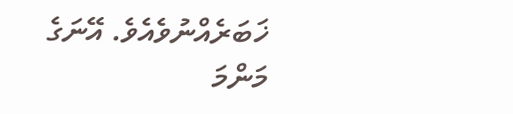ޚަބަރެއްނުވެއެވެ. އޭނަގެ މަންމަ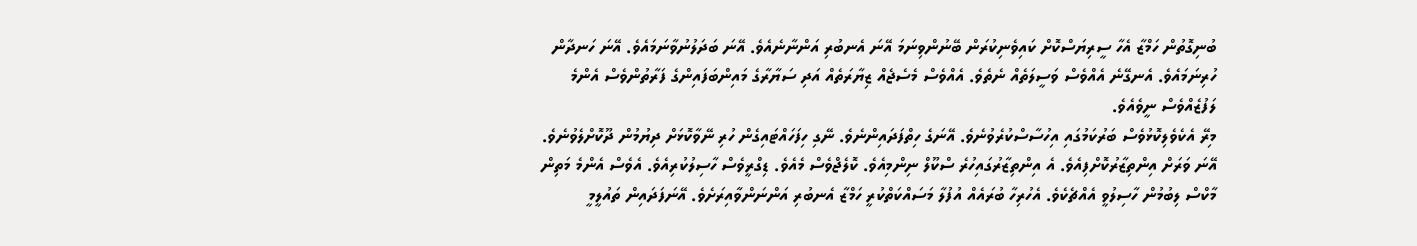ބުނިގޮތުން ހަމްޒާ އެހާ ސީރިޔަސްކޮށް ކައިވެނިކުރަން ބޭނުންވިނަމަ އޭނަ އެނބުރި އަންނާނެއެވެ. އޭނަ ބަދަލުނުވާނަމައެވެ. އޭނަ ހަނދާން ހުރިނަމައެވެ. އެނގޭނެ އެއްވެސް ވަސީލަތެއް ނެތެވެ. އެއްވެސް މެސެޖެއް ޒިޔާރަތެއް އަދި ސަޔާރާގެ މައިންބަފައިންގެ ފަރާތުންވެސް އެންމެ ލަފުޒެއްވެސް ނީވެއެވެ.
މިރޭ އެކެވެލިކޮޅުވެސް ބަރުކަމުގައި އިހުސާސްކުރެވުނެވެ. އޭނަގެ ހިތްފަދައިންނެވެ. ނޭގި ހިފަހައްޓައިގެން ހުރި ނޭވާކޮޅަށް ދިޔުމުން ދޫކޮށްލެވުނެވެ. އޭނަ ވަރަށް އިންތިޒާރުކޮށްފިއެވެ. އެ އިންތިޒާރުގައިހުރެ ސްކޫލް ނިންމިއެވެ. ކޮލެޖްވެސް މެއެވެ. ޑިގްރީވެސް ހާސިލުކުރިއެވެ. އެވެސް އެންމެ މަތިން މާކްސް ލިބުމުން ހާސިލުވީ އެއްޗެކެވެ. އެހުރިހާ ބުރައެއް އުފުލާ މަސައްކަތްކުރީ ހަމްޒާ އެނބުރި އަންނަންވާއިރަށެވެ. އޭނަފަދައިން ތައުލީމީ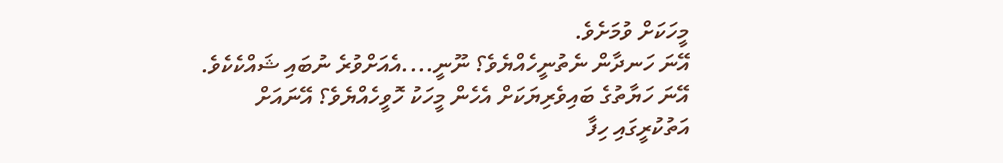މީހަކަށް ވުމަށެވެ.
އޭނަ ހަނދާން ނެތުނީހެއްޔެވެ؟ ނޫނީ....އެއަށްވުރެ ނުބައި ޝައްކެކެވެ. އޭނަ ހަޔާތުގެ ބައިވެރިޔަކަށް އެހެން މީހަކު ހޮވީހެއްޔެވެ؟ އޭނައަށް އަތުކުރީގައި ހިފާ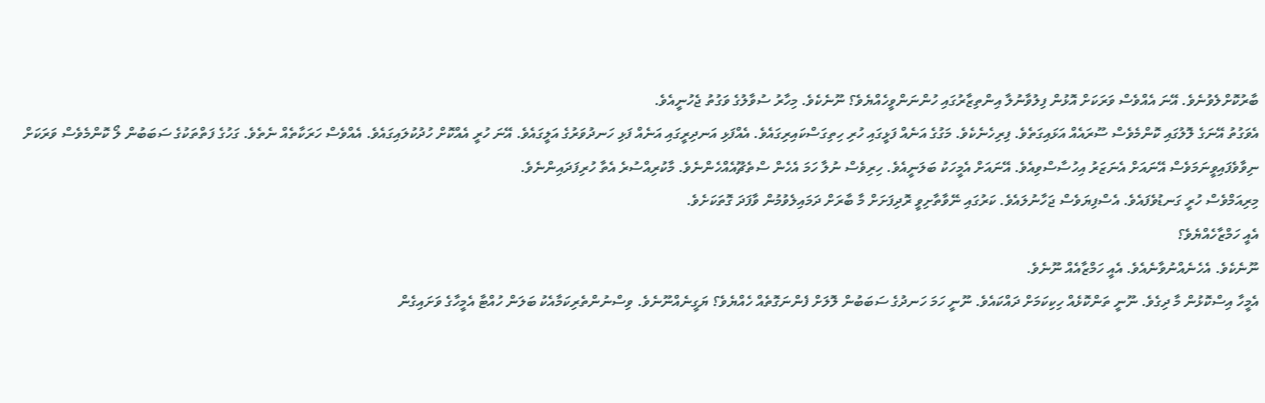ބާރުކޮށްލެވުނެވެ. އޭނަ އެއްވެސް ވަރަކަށް އޮޅުން ފިލުވާނުލާ އިންތިޒާރުގައި ހުންނަންވީހެއްޔެވެ؟ ނޫނެކެވެ. މިހާރު ސުވާލުގެ ވަގުތު ޖެހުނީއެވެ.
އެވަގުތު އޭނަގެ ލޮލުގައި ކޮންމެވެސް ސޫރައެއް އަޅައިގަތެވެ. ފިރިހެނެކެވެ. މަގުގެ އަނެއް ފަޅީގައި ހުރި ހިތިގަސްކައިރިގައެވެ. އެއްފަޅި އަނދިރީގައި އަނެއް ފަޅި ހަނދުވަރުގެ އަލީގައެވެ. އޭނަ ހުރީ އެއްކޮށް ހުދުކުލައިގައެވެ. އެއްވެސް ހަރަކާތެއް ނެތެވެ. ގަހުގެ ފަތްތަކުގެ ސަބަބުން ލޯ ކޮންމެވެސް ވަރަކަށް ނިވާވެފައިވީނަމަވެސް އޭނައަށް އެނަޒަރު އިހުސާސްވިއެވެ. އޭނައަށް އެމީހަކު ބަލަނީއެވެ. ހިރިވެސް ނުލާ ހަމަ އެހެން ސްތެޗޫއެއްހެންނެވެ. މާކުރިއްސުރެ އެތާ ހުރިފަދައިންނެވެ.
މިރިއަމްވެސް ހުރީ ގަނޑުވެފައެވެ. އެސްފިޔަވެސް ޖަހާނުލައެވެ. ކަރުގައި ނޭވާތާށިވީ ރޮދިފަށަށް މާ ބާރަށް ދަމައިލެވުމުން ވާފަދަ ގޮތަކަށެވެ.
އެއީ ހަމްޒާހެއްޔެވެ؟
ނޫނެކެވެ. އެހެނެއްނުވާނެއެވެ. އެއީ ހަމްޒާއެއް ނޫނެވެ.
އެމީހާ އިސްކޮޅުން މާ ދިގެވެ. ނޫނީ ތަންކޮޅެއް ހިކިކަމަށް ދައްކައެވެ. ނޫނީ ހަމަ ހަނދުގެ ސަބަބުން ލޮލަށް ފެންނަގޮތެއް ހެއްޔެވެ؟ ޔަގީނެއްނޫނެވެ. ވިސްނުންތެރިކަމާއެކު ބަލަން ހުއްޓާ އެމީހާގެ ވަށައިގެން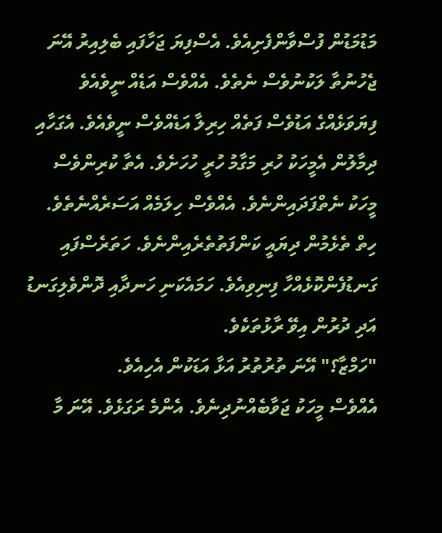މަޑުމަޑުން ފުސްވާންފެށިއެވެ. އެސްފިޔަ ޖަހާފައި ބެލިއިރު އޭނަ ޖެހުނުތާ ލަކުނުވެސް ނެތެވެ. އެއްވެސް އަޑެއް ނީވެއެވެ ފިޔަވަޅެއްގެ އަޑުވެސް ފަތެއް ހިރިލާ އަޑެއްވެސް ނީވެއެވެ. އެގަހާއި ދިމާލުން އެމީހަކު ހުރި މަގާމު ހުރީ ހުހަށެވެ. އެތާ ކުރިންވެސް މީހަކު ނެތްފަދައިންނެވެ. އެއްވެސް ހިލަމެއް އަސަރެއްނެތެވެ. ހިތް ތެޅެމުން ދިޔައީ ކަންފަތުތެރެއިންނެވެ. ހަތަރެސްފައި ގަނޑުފެންކޮޅެއްހާ ފިނިވިއެވެ. ހަމައެކަނި ހަނދާއި ދޮންވެލިގަނޑު އަދި ދުރުން އިވޭ ރާޅުތަކެވެ.
"ހަމްޒާ؟" އޭނަ ތުރުތުރު އަޅާ އަޑަކުން އެހިއެވެ.
އެއްވެސް މީހަކު ޖަވާބެއްނުދިނެވެ. އެންމެ ރަގަޅެވެ. އޭނަ މާ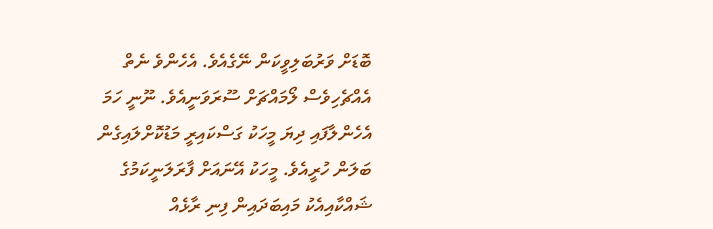ބޮޑަށް ވަރުބަލިވީކަން ނޭގެއެވެ. އެހެންވެ ނެތް އެއްޗެހިވެސް ލޯމައްޗަށް ސޫރަވަނީއެވެ. ނޫނީ ހަމަ އެހެންލާފައި ދިޔަ މީހަކު ގަސްކައިރީ މަޑުކޮށްލައިގެން ބަލަން ހުރީއެވެ. މީހަކު އޭނައަށް ފާރަލަނީކަމުގެ ޝައްކާއިއެކު މައިބަދައިން ފިނި ރާޅެއް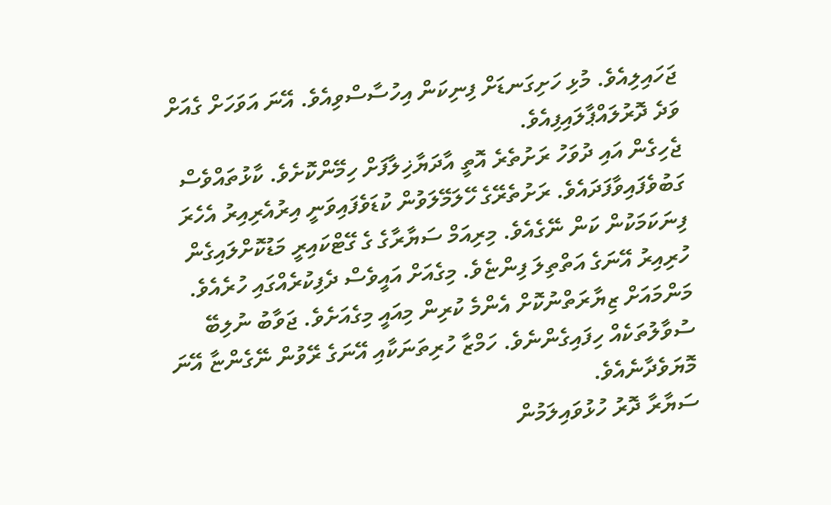ޖަހައިލިއެވެ. މުޅި ހަށިގަނޑަށް ފިނިކަން އިހުސާސްވިއެވެ. އޭނަ އަވަހަށް ގެއަށް ވަދެ ދޮރުލައްޕާލައިފިއެވެ.
ޖެހިގެން އައި ދުވަހު ރަށުތެރެ އޮތީ އާދަޔާޚިލާފަށް ހިމޭންކޮށެވެ. ކާޅުތައްވެސް ގަބުވެފައިވާފަދައެވެ. ރަށުތެރޭގެ ހޭލަމޭލަވުން ކުޑަވެފައިވަނީ އިރުއެރިއިރު އެހެރަ ފިނަކަމަކުން ކަން ނޭގެއެވެ. މިރިއަމް ސަޔާރާގެ ގެ ގޭޓްކައިރީ މަޑުކޮށްލައިގެން ހުރިއިރު އޭނަގެ އަތްތިލަ ފިންޏެވެ. މިގެއަށް އައީވެސް ދެފިކުރެއްގައި ހުރެއެވެ. މަންމައަށް ޒިޔާރަތްނުކޮށް އެންމެ ކުރިން މިއައީ މިގެއަށެވެ. ޖަވާބު ނުލިބޭ ސުވާލުތަކެއް ހިފައިގެންނެވެ. ހަމްޒާ ހުރިތަނަކާއި އޭނަގެ ރޭވުން ނޭގެންޏާ އޭނަ މޮޔަވެދާނެއެވެ.
ސަޔާރާ ދޮރު ހުޅުވައިލަމުން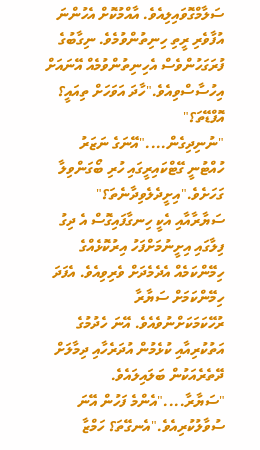ސަލާމްގޮވައިލިއެވެ. އާއްމުކޮށް އެހުންނަ އުފާވެރި ރީތި ހިނިތުންވުމެވެ. ނިގާބުގެ ފުރަގަހުންވެސް އެހިނިތުންވުމެއް އޭނައަށް އިހުސާސްވިއެވެ."ހާދަ އަވަހަށް ތިއައީ؟ އޮފްޑޭތަ؟"
"ނުނިދިގެން...."އޭނަގެ ނަޒަރު ހުއްޓުނީ ގޭޓްކައިރީގައި ހުރި ބޯގަންވިލާ ގަހަށެވެ."އިށީދެލެވިދާނެތަ؟"
ސަޔާރާއާއި އެކީ ހިނގާފައިގޮސް އެ ދިގު ފިލާގައި އިށީނުމަށްފަހު އިރުކޮޅެއްގެ ހިމޭންކަމެއް އެދެމެދަށް ވެރިވިއެވެ. އެފަދަ ހިމޭންކަމަށް ސަޔާރާ ރުހޭކަމަކަށްނުވެއެވެ. އޭނަ ހެދުމުގެ އަތުކުރިއާއި ކުޅެމުން އުދަރެހާއި ދިމާލަށް ދޭތެރެއަކުން ބަލައިލައެވެ.
"ސަޔާރާ...."އެންމެ ފަހުން އޭނަ ސުވާލުކުރިއެވެ."އެނގޭތަ؟ ހަމްޒާ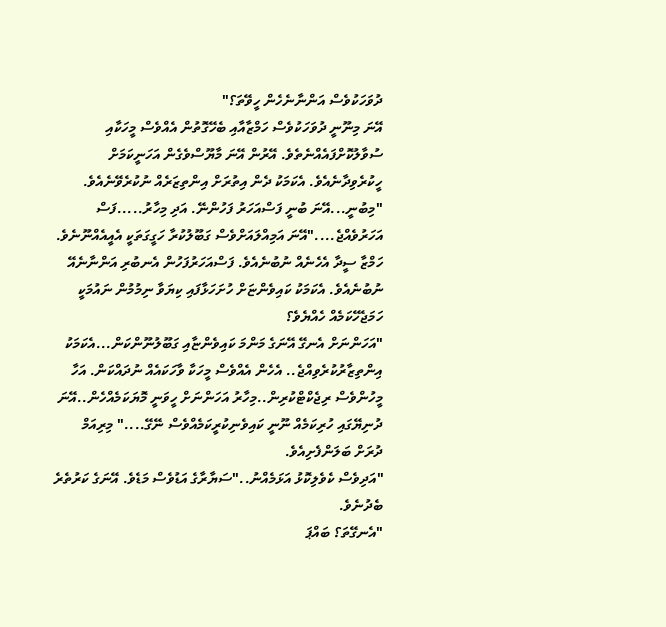ދުވަހަކުވެސް އަންނާނެހެން ހީވޭތަ؟"
އޭނަ މިނޫނީ ދުވަހަކުވެސް ހަމްޒާއާއި ބެހޭގޮތުން އެއްވެސް މީހަކާއި ސުވާލުކޮށްފައެއްނެތެވެ. އޭރުން އޭނަ މާޔޫސްވެގެން އަހަނީކަމަށް ހީކުރެވިދާނެއެވެ. އެކަމަކު ދެން އިތުރަށް އިންތިޒަރެއް ނުކުރެވޭނެއެވެ.
"މިބުނީ...އޭނަ ބުނީ ފަސްއަހަރު ފަހުންނޭ. އަދި މިހާރު.....ފަސް އަހަރުވެއްޖެ...."އޭނަ އަމިއްލައަށްވެސް ގަބޫލުކުރާ ހަގީގަތަކީ އެއީއެއްނޫނެވެ. ހަމްޒާ ސީދާ އެހެނެއް ނުބުނެއެވެ. ފަސްއަހަރުފަހުން އެނބުރި އަންނާނެއޭ ނުބުނެއެވެ. އެކަމަކު ކައިވެންޏަށް ހުށަހަޅާފައި ކިޔަވާ ނިމުމުން ނައުމަކީ ހަމަޖެހޭކަމެއް ހެއްޔެވެ؟
"އަހަންނަށް އެނގޭ އޭނަގެ މަންމަ ކައިވެންޏާއި ގަބޫލުނޫންކަން...އެކަމަކު އިންތިޒާރުކުރެވިއްޖެ.. އެހެން އެއްވެސް މީހަކާ ވާހަކައެއް ނުދައްކަން. އަހާ މީހުންވެސް ރިޖެކްޓްކުރިން..މިހާރު އަހަންނަށް ހީވަނީ މޮޔަކަމެއްހެން..އޭނަ ދުނިޔޭގައި ހުރިކަމެއް ނޫނީ ކައިވެނިކުރީކަމެއްވެސް ނޭގޭ...." މިރިއަމް ދުރަށް ބަލަންފެށިއެވެ.
"އަދިވެސް ކެވެލިކޮޅު އަޅަމެއްނު.."ސަޔާރާގެ އަޑުވެސް މަޑެވެ. އޭނަގެ ކަރުތެރެ ބެދުނެވެ.
"އެނގޭތަ؟ ބައްޕަ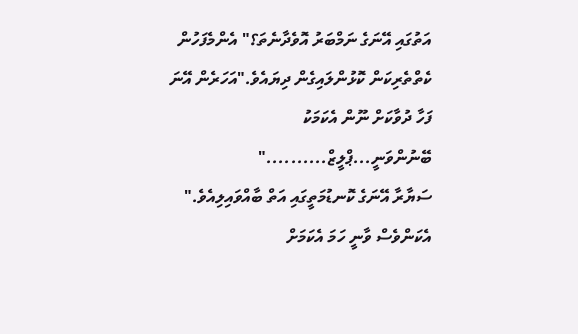އަތުގައި އޭނަގެ ނަމްބަރު އޮވެދާނެތަ؟" އެންމެފަހުން ކެތްތެރިކަން ކޮޅުންލައިގެން ދިޔައެވެ."އަހަރެން އޭނަ ފަހާ ދުވާކަށް ނޫން އެކަމަކު ބޭނުންވަނީ...ޕްލީޒް.........."
ސަޔާރާ އޭނަގެ ކޮނޑުމަތީގައި އަތް ބާއްވައިލިއެވެ." އެކަންވެސް ވާނީ ހަމަ އެކަމަށް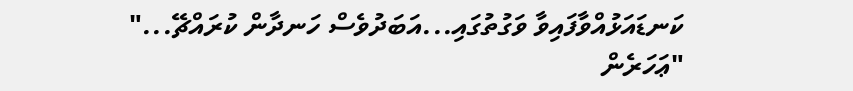ކަނޑައަޅުއްވާފައިވާ ވަގުތުގައި...އަބަދުވެސް ހަނދާން ކުރައްޗޭ..."
"ޢަހަރެން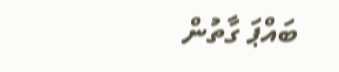ބައްޕަ ގާތުން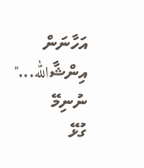އަހާނަން އިންޝާالله..."
ނުނިމޭ
ގުޅޭ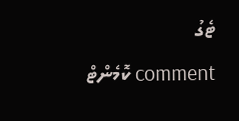ޓެގު
comment ކޮމެންޓް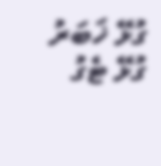ގުޅޭ ޚަބަރު
ގުޅޭ ޓެގު